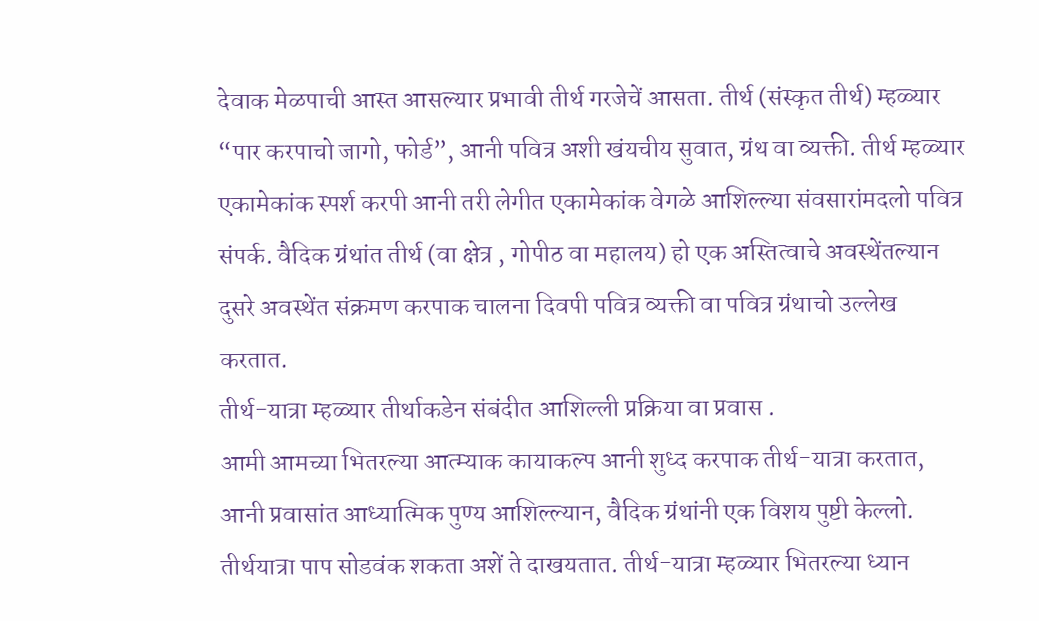देवाक मेळपाची आस्त आसल्यार प्रभावी तीर्थ गरजेचें आसता. तीर्थ (संस्कृत तीर्थ) म्हळ्यार “पार करपाचो जागो, फोर्ड”, आनी पवित्र अशी खंयचीय सुवात, ग्रंथ वा व्यक्ती. तीर्थ म्हळ्यार एकामेकांक स्पर्श करपी आनी तरी लेगीत एकामेकांक वेगळे आशिल्ल्या संवसारांमदलो पवित्र संपर्क. वैदिक ग्रंथांत तीर्थ (वा क्षेत्र , गोपीठ वा महालय) हो एक अस्तित्वाचे अवस्थेंतल्यान दुसरे अवस्थेंत संक्रमण करपाक चालना दिवपी पवित्र व्यक्ती वा पवित्र ग्रंथाचो उल्लेख करतात.
तीर्थ-यात्रा म्हळ्यार तीर्थाकडेन संबंदीत आशिल्ली प्रक्रिया वा प्रवास .
आमी आमच्या भितरल्या आत्म्याक कायाकल्प आनी शुध्द करपाक तीर्थ-यात्रा करतात, आनी प्रवासांत आध्यात्मिक पुण्य आशिल्ल्यान, वैदिक ग्रंथांनी एक विशय पुष्टी केल्लो. तीर्थयात्रा पाप सोडवंक शकता अशें ते दाखयतात. तीर्थ-यात्रा म्हळ्यार भितरल्या ध्यान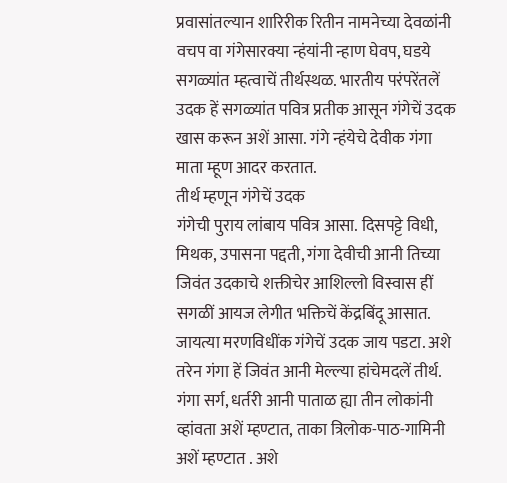प्रवासांतल्यान शारिरीक रितीन नामनेच्या देवळांनी वचप वा गंगेसारक्या न्हंयांनी न्हाण घेवप, घडये सगळ्यांत म्हत्वाचें तीर्थस्थळ. भारतीय परंपरेंतलें उदक हें सगळ्यांत पवित्र प्रतीक आसून गंगेचें उदक खास करून अशें आसा. गंगे न्हंयेचे देवीक गंगा माता म्हूण आदर करतात.
तीर्थ म्हणून गंगेचें उदक
गंगेची पुराय लांबाय पवित्र आसा. दिसपट्टे विधी, मिथक, उपासना पद्दती, गंगा देवीची आनी तिच्या जिवंत उदकाचे शक्तीचेर आशिल्लो विस्वास हीं सगळीं आयज लेगीत भक्तिचें केंद्रबिंदू आसात. जायत्या मरणविधींक गंगेचें उदक जाय पडटा. अशे तरेन गंगा हें जिवंत आनी मेल्ल्या हांचेमदलें तीर्थ. गंगा सर्ग, धर्तरी आनी पाताळ ह्या तीन लोकांनी व्हांवता अशें म्हण्टात, ताका त्रिलोक-पाठ-गामिनी अशें म्हण्टात . अशे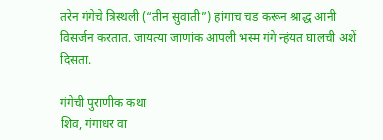तरेन गंगेचे त्रिस्थली (“तीन सुवाती”) हांगाच चड करून श्राद्ध आनी विसर्जन करतात. जायत्या जाणांक आपली भस्म गंगे न्हंयत घालची अशें दिसता.

गंगेची पुराणीक कथा
शिव, गंगाधर वा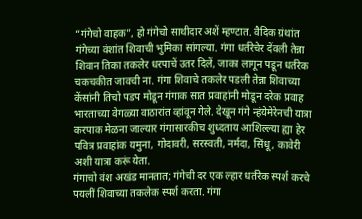“गंगेचो वाहक”, हो गंगेचो साथीदार अशें म्हण्टात. वैदिक ग्रंथांत गंगेच्या वंशांत शिवाची भुमिका सांगल्या. गंगा धर्तरेचेर देंवली तेन्ना शिवान तिका तकलेर धरपाचें उतर दिलें, जाका लागून पडून धर्तरेक चकचकीत जावची ना. गंगा शिवाचे तकलेर पडली तेन्ना शिवाच्या केंसांनी तिचो पडप मोडून गंगाक सात प्रवाहांनी मोडून दरेक प्रवाह भारताच्या वेगळ्या वाठारांत व्हांवून गेले. देखून गंगे न्हंयेमेरेनची यात्रा करपाक मेळना जाल्यार गंगासारकीच शुध्दताय आशिल्ल्या ह्या हेर पवित्र प्रवाहांक यमुना, गोदावरी, सरस्वती, नर्मदा, सिंधू, कावेरी अशी यात्रा करूं येता.
गंगाचो वंश अखंड मानतात; गंगेची दर एक ल्हार धर्तरेक स्पर्श करचे पयलीं शिवाच्या तकलेक स्पर्श करता. गंगा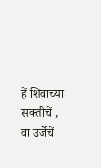हें शिवाच्या सक्तीचें , वा उर्जेचें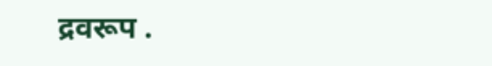द्रवरूप .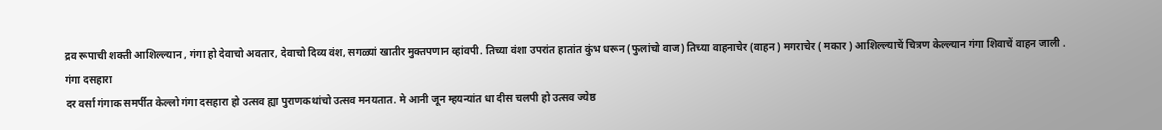द्रव रूपाची शक्ती आशिल्ल्यान , गंगा हो देवाचो अवतार, देवाचो दिव्य वंश, सगळ्यां खातीर मुक्तपणान व्हांवपी. तिच्या वंशा उपरांत हातांत कुंभ धरून (फुलांचो वाज) तिच्या वाहनाचेर (वाहन) मगराचेर ( मकार ) आशिल्ल्याचें चित्रण केल्ल्यान गंगा शिवाचें वाहन जाली .
गंगा दसहारा
दर वर्सा गंगाक समर्पीत केल्लो गंगा दसहारा हो उत्सव ह्या पुराणकथांचो उत्सव मनयतात. मे आनी जून म्हयन्यांत धा दीस चलपी हो उत्सव ज्येष्ठ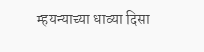म्हयन्याच्या धाव्या दिसा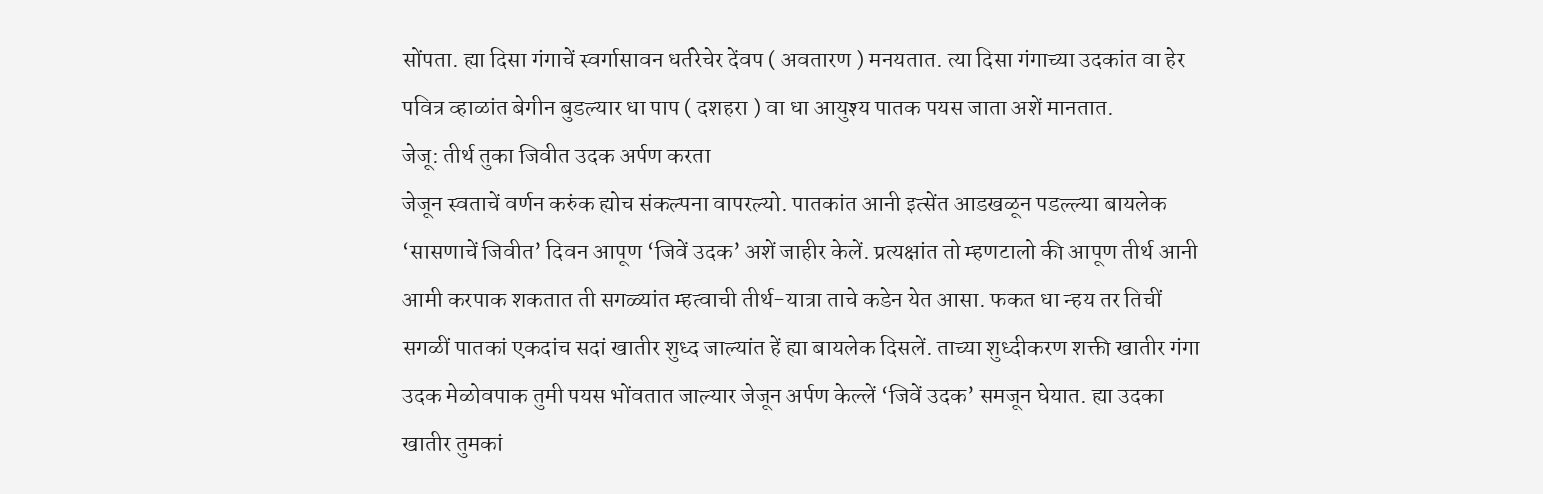सोंपता. ह्या दिसा गंगाचें स्वर्गासावन धर्तरेचेर देंवप ( अवतारण ) मनयतात. त्या दिसा गंगाच्या उदकांत वा हेर पवित्र व्हाळांत बेगीन बुडल्यार धा पाप ( दशहरा ) वा धा आयुश्य पातक पयस जाता अशें मानतात.
जेजू: तीर्थ तुका जिवीत उदक अर्पण करता
जेजून स्वताचें वर्णन करुंक ह्योच संकल्पना वापरल्यो. पातकांत आनी इत्सेंत आडखळून पडल्ल्या बायलेक ‘सासणाचें जिवीत’ दिवन आपूण ‘जिवें उदक’ अशें जाहीर केलें. प्रत्यक्षांत तो म्हणटालो की आपूण तीर्थ आनी आमी करपाक शकतात ती सगळ्यांत म्हत्वाची तीर्थ-यात्रा ताचे कडेन येत आसा. फकत धा न्हय तर तिचीं सगळीं पातकां एकदांच सदां खातीर शुध्द जाल्यांत हें ह्या बायलेक दिसलें. ताच्या शुध्दीकरण शक्ती खातीर गंगा उदक मेळोवपाक तुमी पयस भोंवतात जाल्यार जेजून अर्पण केल्लें ‘जिवें उदक’ समजून घेयात. ह्या उदका खातीर तुमकां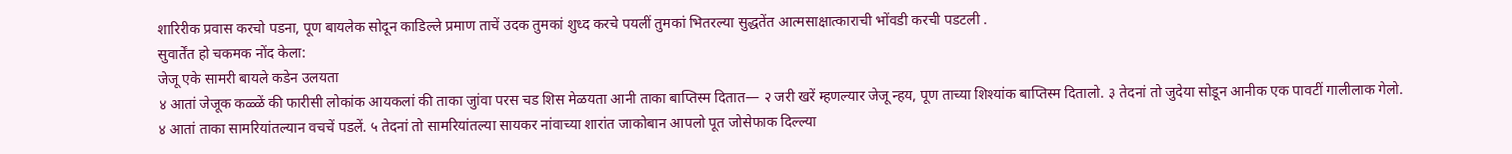शारिरीक प्रवास करचो पडना, पूण बायलेक सोदून काडिल्ले प्रमाण ताचें उदक तुमकां शुध्द करचे पयलीं तुमकां भितरल्या सुद्धतेंत आत्मसाक्षात्काराची भोंवडी करची पडटली .
सुवार्तेंत हो चकमक नोंद केला:
जेजू एके सामरी बायले कडेन उलयता
४ आतां जेजूक कळ्ळें की फारीसी लोकांक आयकलां की ताका जुांवा परस चड शिस मेळयता आनी ताका बाप्तिस्म दितात— २ जरी खरें म्हणल्यार जेजू न्हय, पूण ताच्या शिश्यांक बाप्तिस्म दितालो. ३ तेदनां तो जुदेया सोडून आनीक एक पावटीं गालीलाक गेलो.
४ आतां ताका सामरियांतल्यान वचचें पडलें. ५ तेदनां तो सामरियांतल्या सायकर नांवाच्या शारांत जाकोबान आपलो पूत जोसेफाक दिल्ल्या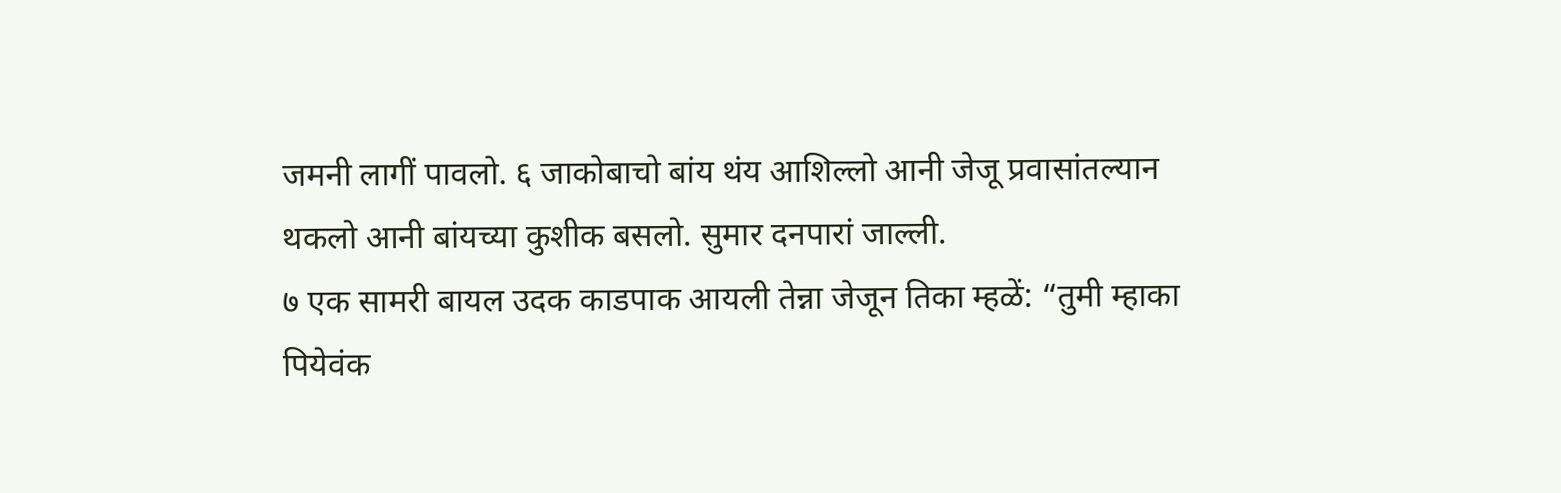जमनी लागीं पावलो. ६ जाकोबाचो बांय थंय आशिल्लो आनी जेजू प्रवासांतल्यान थकलो आनी बांयच्या कुशीक बसलो. सुमार दनपारां जाल्ली.
७ एक सामरी बायल उदक काडपाक आयली तेन्ना जेजून तिका म्हळें: “तुमी म्हाका पियेवंक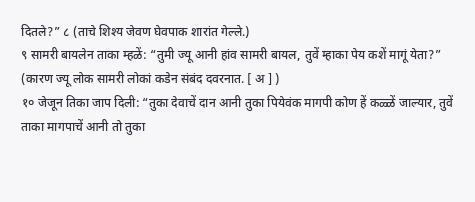दितले?” ८ (ताचे शिश्य जेवण घेवपाक शारांत गेल्ले.)
९ सामरी बायलेन ताका म्हळें: “तुमी ज्यू आनी हांव सामरी बायल, तुवें म्हाका पेय कशें मागूं येता?” (कारण ज्यू लोक सामरी लोकां कडेन संबंद दवरनात. [ अ ] )
१० जेजून तिका जाप दिली: “तुका देवाचें दान आनी तुका पियेवंक मागपी कोण हें कळ्ळें जाल्यार, तुवें ताका मागपाचें आनी तो तुका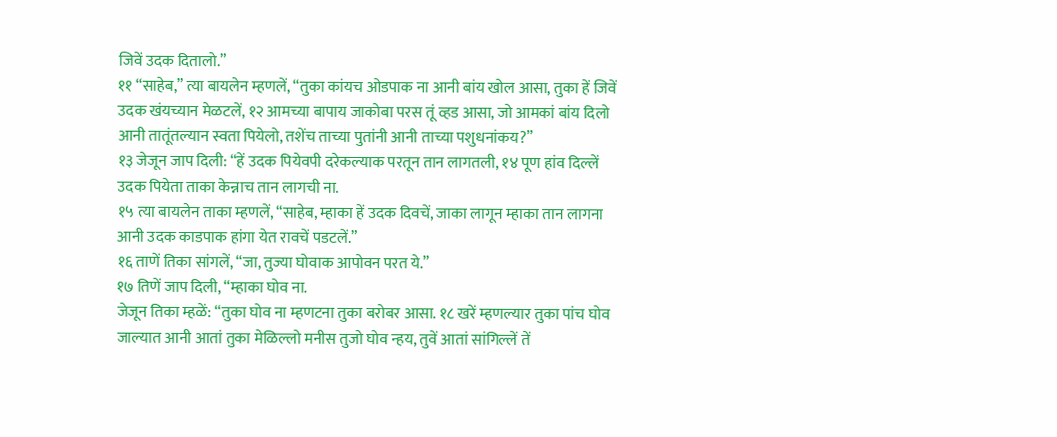जिवें उदक दितालो.”
११ “साहेब,” त्या बायलेन म्हणलें, “तुका कांयच ओडपाक ना आनी बांय खोल आसा, तुका हें जिवें उदक खंयच्यान मेळटलें, १२ आमच्या बापाय जाकोबा परस तूं व्हड आसा, जो आमकां बांय दिलो आनी तातूंतल्यान स्वता पियेलो, तशेंच ताच्या पुतांनी आनी ताच्या पशुधनांकय?”
१३ जेजून जाप दिली: “हें उदक पियेवपी दरेकल्याक परतून तान लागतली, १४ पूण हांव दिल्लें उदक पियेता ताका केन्नाच तान लागची ना.
१५ त्या बायलेन ताका म्हणलें, “साहेब, म्हाका हें उदक दिवचें, जाका लागून म्हाका तान लागना आनी उदक काडपाक हांगा येत रावचें पडटलें.”
१६ ताणें तिका सांगलें, “जा, तुज्या घोवाक आपोवन परत ये.”
१७ तिणें जाप दिली, “म्हाका घोव ना.
जेजून तिका म्हळें: “तुका घोव ना म्हणटना तुका बरोबर आसा. १८ खरें म्हणल्यार तुका पांच घोव जाल्यात आनी आतां तुका मेळिल्लो मनीस तुजो घोव न्हय, तुवें आतां सांगिल्लें तें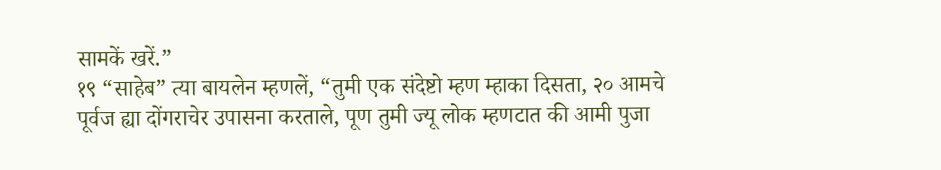सामकें खरें.”
१९ “साहेब” त्या बायलेन म्हणलें, “तुमी एक संदेष्टो म्हण म्हाका दिसता, २० आमचे पूर्वज ह्या दोंगराचेर उपासना करताले, पूण तुमी ज्यू लोक म्हणटात की आमी पुजा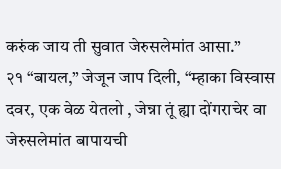करुंक जाय ती सुवात जेरुसलेमांत आसा.”
२१ “बायल,” जेजून जाप दिली, “म्हाका विस्वास दवर, एक वेळ येतलो , जेन्ना तूं ह्या दोंगराचेर वा जेरुसलेमांत बापायची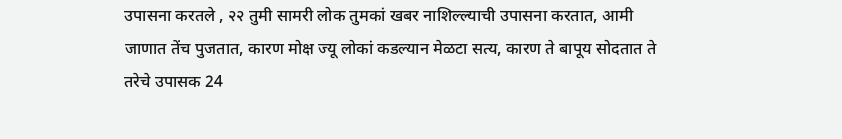उपासना करतले , २२ तुमी सामरी लोक तुमकां खबर नाशिल्ल्याची उपासना करतात, आमी जाणात तेंच पुजतात, कारण मोक्ष ज्यू लोकां कडल्यान मेळटा सत्य, कारण ते बापूय सोदतात ते तरेचे उपासक 24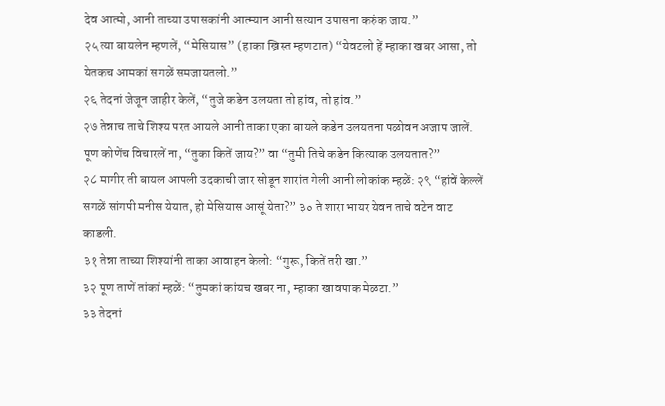देव आत्मो, आनी ताच्या उपासकांनी आत्म्यान आनी सत्यान उपासना करुंक जाय.”
२५ त्या बायलेन म्हणलें, “मेसियास” (हाका ख्रिस्त म्हणटात) “येवटलो हें म्हाका खबर आसा, तो येतकच आमकां सगळें समजायतलो.”
२६ तेदनां जेजून जाहीर केलें, “तुजे कडेन उलयता तो हांव, तो हांव.”
२७ तेन्नाच ताचे शिश्य परत आयले आनी ताका एका बायले कडेन उलयतना पळोवन अजाप जालें. पूण कोणेंच विचारलें ना, “तुका कितें जाय?” वा “तुमी तिचे कडेन कित्याक उलयतात?”
२८ मागीर ती बायल आपली उदकाची जार सोडून शारांत गेली आनी लोकांक म्हळें: २९ “हांवें केल्लें सगळें सांगपी मनीस येयात, हो मेसियास आसूं येता?” ३० ते शारा भायर येवन ताचे वटेन वाट काडली.
३१ तेन्ना ताच्या शिश्यांनी ताका आवाहन केलो: “गुरू, कितें तरी खा.”
३२ पूण ताणें तांकां म्हळें: “तुमकां कांयच खबर ना, म्हाका खावपाक मेळटा.”
३३ तेदनां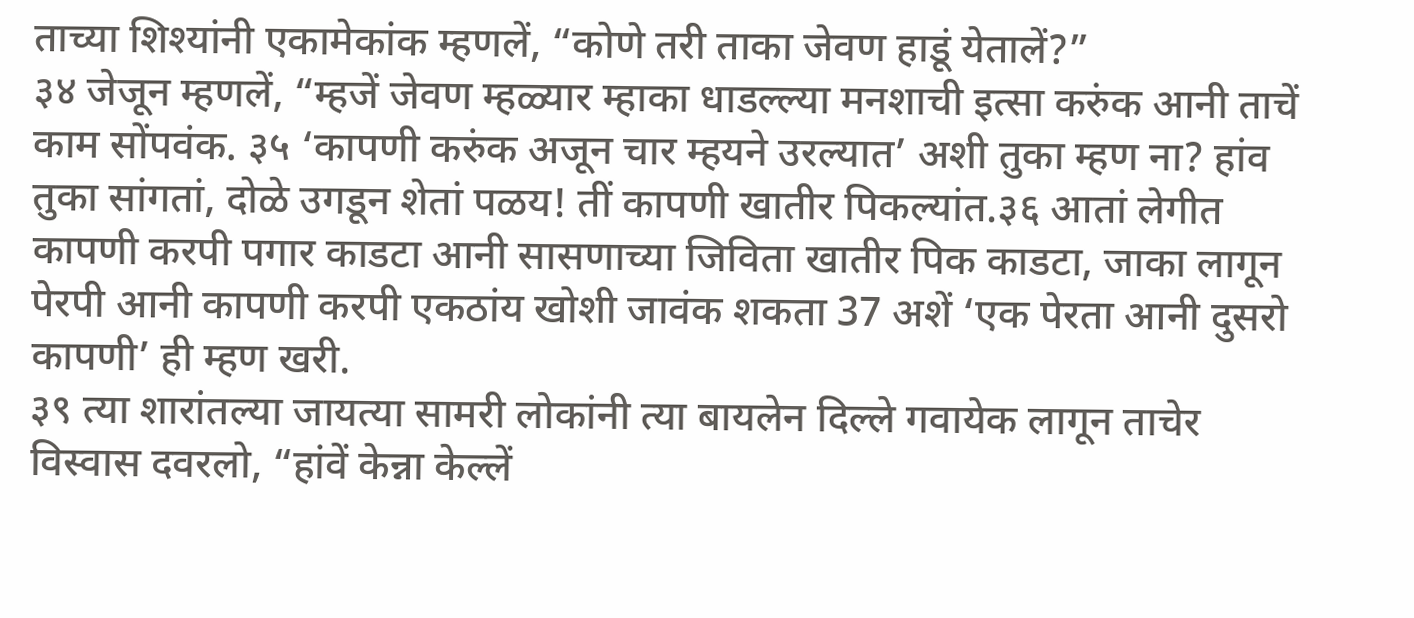ताच्या शिश्यांनी एकामेकांक म्हणलें, “कोणे तरी ताका जेवण हाडूं येतालें?”
३४ जेजून म्हणलें, “म्हजें जेवण म्हळ्यार म्हाका धाडल्ल्या मनशाची इत्सा करुंक आनी ताचें काम सोंपवंक. ३५ ‘कापणी करुंक अजून चार म्हयने उरल्यात’ अशी तुका म्हण ना? हांव तुका सांगतां, दोळे उगडून शेतां पळय! तीं कापणी खातीर पिकल्यांत.३६ आतां लेगीत कापणी करपी पगार काडटा आनी सासणाच्या जिविता खातीर पिक काडटा, जाका लागून पेरपी आनी कापणी करपी एकठांय खोशी जावंक शकता 37 अशें ‘एक पेरता आनी दुसरो कापणी’ ही म्हण खरी.
३९ त्या शारांतल्या जायत्या सामरी लोकांनी त्या बायलेन दिल्ले गवायेक लागून ताचेर विस्वास दवरलो, “हांवें केन्ना केल्लें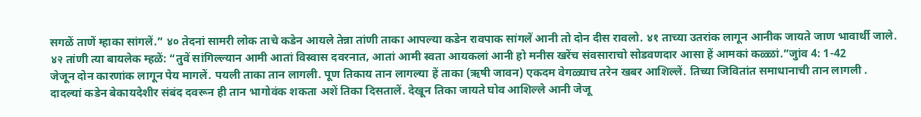सगळें ताणें म्हाका सांगलें.” ४० तेदनां सामरी लोक ताचे कडेन आयले तेन्ना तांणी ताका आपल्या कडेन रावपाक सांगलें आनी तो दोन दीस रावलो. ४१ ताच्या उतरांक लागून आनीक जायते जाण भावार्थी जाले.
४२ तांणी त्या बायलेक म्हळें: “तुवें सांगिल्ल्यान आमी आतां विस्वास दवरनात, आतां आमी स्वता आयकलां आनी हो मनीस खरेंच संवसाराचो सोडवणदार आसा हें आमकां कळ्ळां.”जुांव 4: 1-42
जेजून दोन कारणांक लागून पेय मागलें. पयली ताका तान लागली. पूण तिकाय तान लागल्या हें ताका (ऋषी जावन) एकदम वेगळ्याच तरेन खबर आशिल्लें. तिच्या जिवितांत समाधानाची तान लागली . दादल्यां कडेन बेकायदेशीर संबंद दवरून ही तान भागोवंक शकता अशें तिका दिसतालें. देखून तिका जायते घोव आशिल्ले आनी जेजू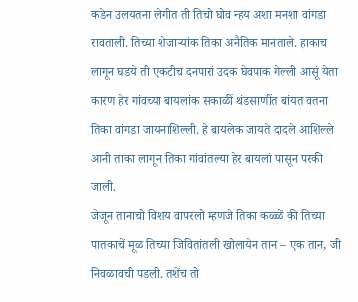कडेन उलयतना लेगीत ती तिचो घोव न्हय अशा मनशा वांगडा रावताली. तिच्या शेजाऱ्यांक तिका अनैतिक मानताले. हाकाच लागून घडये ती एकटीच दनपारां उदक घेवपाक गेल्ली आसूं येता कारण हेर गांवच्या बायलांक सकाळीं थंडसाणींत बांयत वतना तिका वांगडा जायनाशिल्ली. हे बायलेक जायते दादले आशिल्ले आनी ताका लागून तिका गांवांतल्या हेर बायलां पासून परकी जाली.
जेजून तानाचो विशय वापरलो म्हणजे तिका कळ्ळें की तिच्या पातकाचें मूळ तिच्या जिवितांतली खोलायेन तान – एक तान, जी निवळावची पडली. तशेंच तो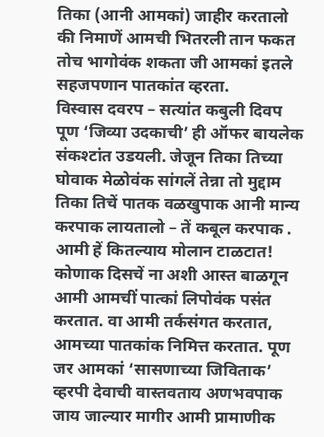तिका (आनी आमकां) जाहीर करतालो की निमाणें आमची भितरली तान फकत तोच भागोवंक शकता जी आमकां इतले सहजपणान पातकांत व्हरता.
विस्वास दवरप – सत्यांत कबुली दिवप
पूण ‘जिव्या उदकाची’ ही ऑफर बायलेक संकश्टांत उडयली. जेजून तिका तिच्या घोवाक मेळोवंक सांगलें तेन्ना तो मुद्दाम तिका तिचें पातक वळखुपाक आनी मान्य करपाक लायतालो – तें कबूल करपाक . आमी हें कितल्याय मोलान टाळटात! कोणाक दिसचें ना अशी आस्त बाळगून आमी आमचीं पात्कां लिपोवंक पसंत करतात. वा आमी तर्कसंगत करतात, आमच्या पातकांक निमित्त करतात. पूण जर आमकां ‘सासणाच्या जिविताक’ व्हरपी देवाची वास्तवताय अणभवपाक जाय जाल्यार मागीर आमी प्रामाणीक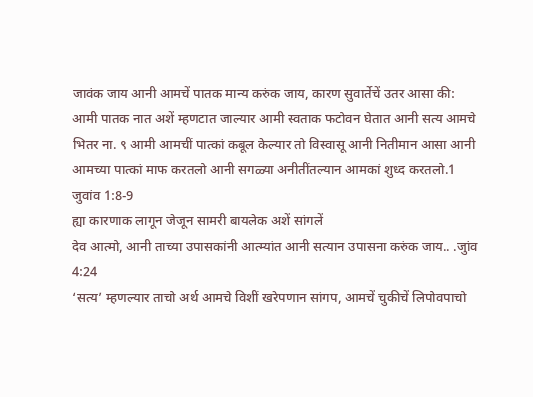जावंक जाय आनी आमचें पातक मान्य करुंक जाय, कारण सुवार्तेचें उतर आसा की:
आमी पातक नात अशें म्हणटात जाल्यार आमी स्वताक फटोवन घेतात आनी सत्य आमचे भितर ना. ९ आमी आमचीं पात्कां कबूल केल्यार तो विस्वासू आनी नितीमान आसा आनी आमच्या पात्कां माफ करतलो आनी सगळ्या अनीतींतल्यान आमकां शुध्द करतलो.1 जुवांव 1:8-9
ह्या कारणाक लागून जेजून सामरी बायलेक अशें सांगलें
देव आत्मो, आनी ताच्या उपासकांनी आत्म्यांत आनी सत्यान उपासना करुंक जाय.. .जुांव 4:24
‘सत्य’ म्हणल्यार ताचो अर्थ आमचे विशीं खरेपणान सांगप, आमचें चुकीचें लिपोवपाचो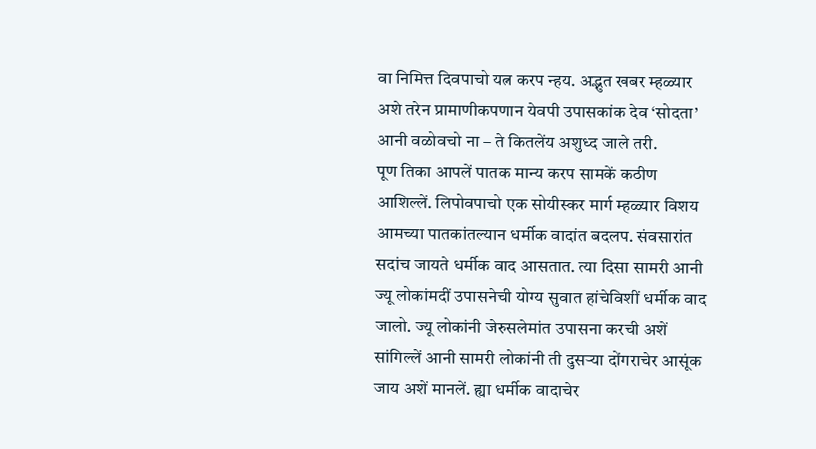वा निमित्त दिवपाचो यत्न करप न्हय. अद्भुत खबर म्हळ्यार अशे तरेन प्रामाणीकपणान येवपी उपासकांक देव ‘सोदता’ आनी वळोवचो ना – ते कितलेंय अशुध्द जाले तरी.
पूण तिका आपलें पातक मान्य करप सामकें कठीण आशिल्लें. लिपोवपाचो एक सोयीस्कर मार्ग म्हळ्यार विशय आमच्या पातकांतल्यान धर्मीक वादांत बदलप. संवसारांत सदांच जायते धर्मीक वाद आसतात. त्या दिसा सामरी आनी ज्यू लोकांमदीं उपासनेची योग्य सुवात हांचेविशीं धर्मीक वाद जालो. ज्यू लोकांनी जेरुसलेमांत उपासना करची अशें सांगिल्लें आनी सामरी लोकांनी ती दुसऱ्या दोंगराचेर आसूंक जाय अशें मानलें. ह्या धर्मीक वादाचेर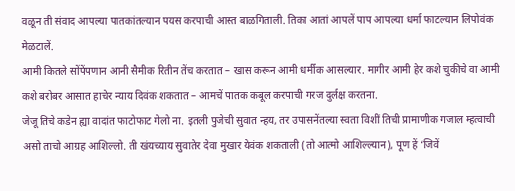वळून ती संवाद आपल्या पातकांतल्यान पयस करपाची आस्त बाळगिताली. तिका आतां आपलें पाप आपल्या धर्मा फाटल्यान लिपोवंक मेळटालें.
आमी कितले सोंपेंपणान आनी सैमीक रितीन तेंच करतात – खास करून आमी धर्मीक आसल्यार. मागीर आमी हेर कशे चुकीचे वा आमी कशे बरोबर आसात हाचेर न्याय दिवंक शकतात – आमचें पातक कबूल करपाची गरज दुर्लक्ष करतना.
जेजू तिचे कडेन ह्या वादांत फाटोफाट गेलो ना. इतली पुजेची सुवात न्हय, तर उपासनेंतल्या स्वता विशीं तिची प्रामाणीक गजाल म्हत्वाची असो ताचो आग्रह आशिल्लो. ती खंयच्याय सुवातेर देवा मुखार येवंक शकताली (तो आत्मो आशिल्ल्यान), पूण हें ‘जिवें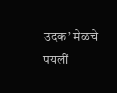उदक’ मेळचे पयलीं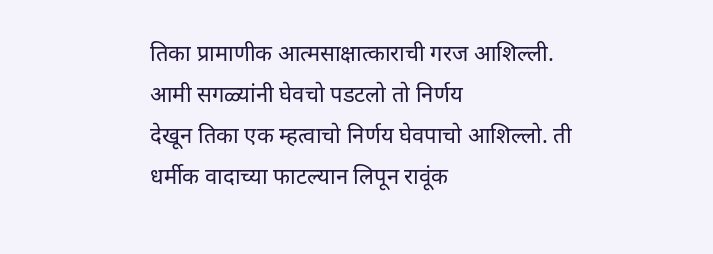तिका प्रामाणीक आत्मसाक्षात्काराची गरज आशिल्ली.
आमी सगळ्यांनी घेवचो पडटलो तो निर्णय
देखून तिका एक म्हत्वाचो निर्णय घेवपाचो आशिल्लो. ती धर्मीक वादाच्या फाटल्यान लिपून रावूंक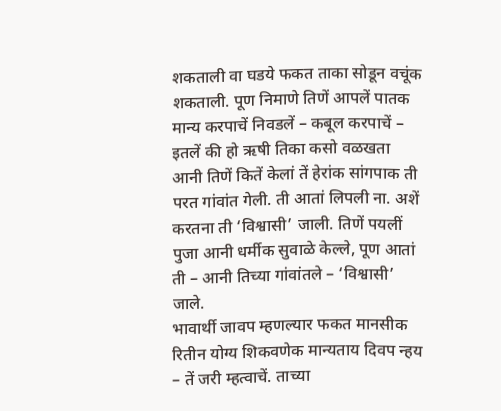शकताली वा घडये फकत ताका सोडून वचूंक शकताली. पूण निमाणे तिणें आपलें पातक मान्य करपाचें निवडलें – कबूल करपाचें – इतलें की हो ऋषी तिका कसो वळखता आनी तिणें कितें केलां तें हेरांक सांगपाक ती परत गांवांत गेली. ती आतां लिपली ना. अशें करतना ती ‘विश्वासी’ जाली. तिणें पयलीं पुजा आनी धर्मीक सुवाळे केल्ले, पूण आतां ती – आनी तिच्या गांवांतले – ‘विश्वासी’ जाले.
भावार्थी जावप म्हणल्यार फकत मानसीक रितीन योग्य शिकवणेक मान्यताय दिवप न्हय – तें जरी म्हत्वाचें. ताच्या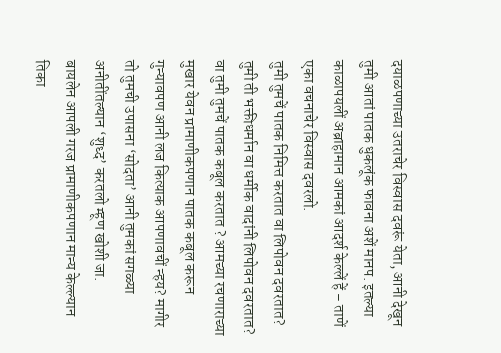दयाळपणाच्या उतराचेर विस्वास दवरूं येता, आनी देखून तुमी आतां पातक धुकलूंक फावना अशें मानप. इतल्या काळापयलीं अब्राहामान आमकां आदर्श केल्लें हें – ताणें एका वचनाचेर विस्वास दवरलो.
तुमी तुमचें पातक निमित्त करतात वा लिपोवन दवरतात? तुमी ती भक्तीधर्मान वा धर्मीक वादांनी लिपोवन दवरतात? वा तुमी तुमचें पातक कबूल करतात ? आमच्या रचणाराच्या मुखार येवन प्रामाणीकपणान पातक कबूल करून गुन्यावपण आनी लज कित्याक आपणावचीं न्हय? मागीर तो तुमची उपासना ‘सोदता’ आनी तुमकां सगळ्या अनीतींतल्यान ‘शुध्द’ करतलो म्हूण खोशी जा.
बायलेन आपली गरज प्रामाणीकपणान मान्य केल्ल्यान तिका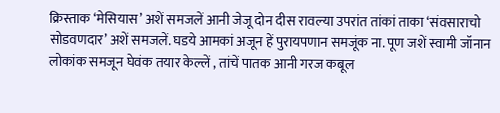क्रिस्ताक ‘मेसियास’ अशें समजलें आनी जेजू दोन दीस रावल्या उपरांत तांकां ताका ‘संवसाराचो सोडवणदार’ अशें समजलें. घडये आमकां अजून हें पुरायपणान समजूंक ना. पूण जशें स्वामी जॉनान लोकांक समजून घेवंक तयार केल्लें , तांचें पातक आनी गरज कबूल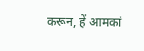करून, हें आमकां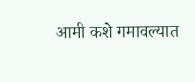आमी कशे गमावल्यात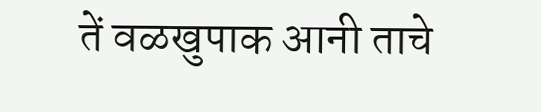तें वळखुपाक आनी ताचे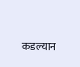कडल्यान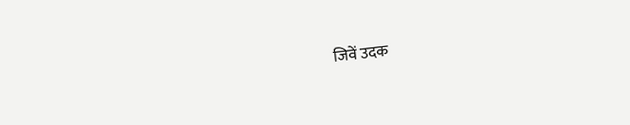जिवें उदक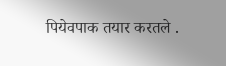पियेवपाक तयार करतले .